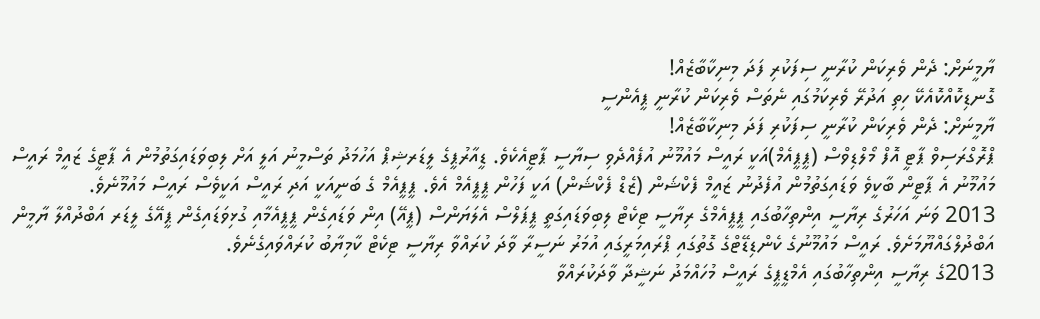ޔާމީނަށް: ދެން ވެރިކަން ކުރާނީ ސިފަކުރި ފަދަ މިނިކާބާޒެއް!
ގޮނޑިކޮއްކޮއެކޭ ހިތި އަދުރޭ ވެރިކަމުގައި ނެތަސް ވެރިކަން ކުރާނީ ޕީއެންސީ
ޔާމީނަށް: ދެން ވެރިކަން ކުރާނީ ސިފަކުރި ފަދަ މިނިކާބާޒެއް!
ޕްރޮގްރަސިވް ޕާޓީ އޮފް މޯލްޑިވްސް (ޕީޕީއެމް)އަކީ ރައީސް މައުމޫނު އުފެއްދެވި ސިޔާސީ ޕާޓީއެކެވެ. ޑީއާރުޕީގެ ލީޑަރޝިޕް އަހުމަދު ތަސްމީނު އަލީ އަށް ލިބިވަޑައިގަތުމުން އެ ޕާޓީގެ ޒައީމް ރައީސް މައުމޫނު އެ ޕާޓީން ބާކީވެ ވަޑައިގަތުމުން އުފެދުނު ޒައީމް ފެކްޝަން (ޒެޑް ފެކްޝަން) އަކީ ފަހުން ޕީޕީއެމް އެވެ. ޕީޕީއެމް ގެ ބަނީއަކީ އަދި ރައީސް އަކީވެސް ރައީސް މައުމޫނެވެ.
2013 ވަނަ އަހަރުގެ ރިޔާސީ އިންތިހާބުގައި ޕީޕީއެމްގެ ރިޔާސީ ޓިކެޓް ލިބިވަޑައިގަތީ ޕީޕަލްސް އެލަޔަންސް (ޕީއޭ) އިން ވަޑައިގެން ޕީޕީއެމާއި ގުޅިވަޑައިގެން ޕީއޭގެ ލީޑަރ އަބްދުއްލާ ޔާމީން އަބްދުލްގައްޔޫމަށެވެ. ރައީސް މައުމޫނުގެ ކެންޑިޑޭޓްގެ ގޮތުގައި ޕްރައިމަރީގައި އުމަރު ނަސީރާ ވާދަ ކުރައްވާ ރިޔާސީ ޓިކެޓް ކާމިޔާބު ކުރައްވައިގެނެވެ.
2013ގެ ރިޔާސީ އިންތިހާބުގައި އެމްޑީޕީގެ ރައީސް މުހައްމަދު ނަޝީދާ ވާދަކުރައްވާ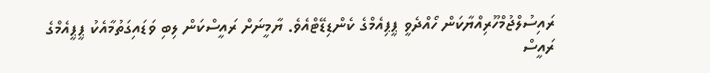ރައިސުލްޖުމްހޫރިއްޔާކަން ހޯއްދެވީ ޕީޕިއެމްގެ ކެންޑިޑޭޓްއެވެ. ޔާމީނަށް ރައީސްކަން ލިބި ވަޑައިގަތުމާއެކު ޕީޕީއެމްގެ ރައީސް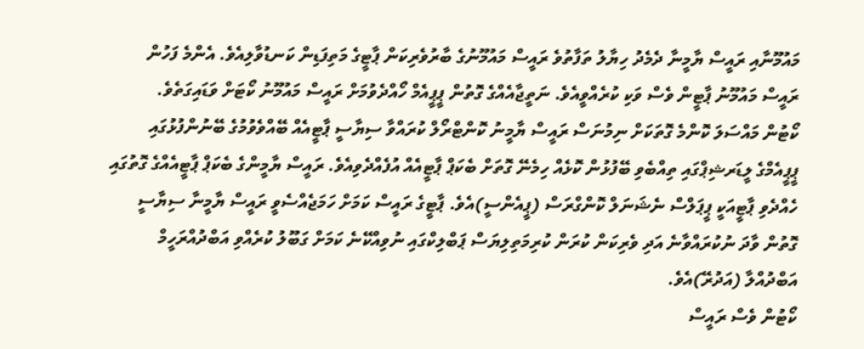މައުމޫނާއި ރައީސް ޔާމީނާ ދެމެދު ހިޔާލު ތަފާތުވެ ރައީސް މައުމޫނުގެ ބާރުވެރިކަން ޕާޓީގެ މަތިފަޑިން ކަނޑުވާލިއެވެ. އެންމެ ފަހުން ރައީސް މައުމޫނު ޕާޓީން ވެސް ވަކި ކުރެއްވީއެވެ. ނަތީޖާއެއްގެ ގޮތުން ޕީޕީއެމް ހޯއްދެވުމަށް ރައީސް މައުމޫނު ކޯޓަށް ވަޑައިގަތެވެ.
ކޯޓުން މައްސަލަ ކޮންމެ ގޮތަކަށް ނިމުނަސް ރައީސް ޔާމީނު ކޮންޓްރޯލް ކުރައްވާ ސިޔާސީ ޕާޓީއެއް ބޭއްވެވުމުގެ ބޭނުންފުޅުގައި ޕީޕީއެމްގެ ލީޑަރޝިޕްގައި ތިއްބެވި ބޭފުޅުން ކޮޅެއް ހިމެނޭ ގޮތަށް ބެކަޕް ޕާޓީއެއް އުފެއްދެވިއެވެ. ރައީސް ޔާމީންގެ ބެކަޕް ޕާޓީއެއްގެ ގޮތުގައި ހެއްދެވި ޕާޓީއަކީ ޕީޕަލްސް ނެޝަނަލް ކޮންގްރަސް (ޕީއެންސީ)އެވެ. ޕާޓީގެ ރައީސް ކަމަށް ހަމަޖެއްސެވީ ރައީސް ޔާމީނާ ސިޔާސީ ގޮތުން ވާދަ ނުކުރައްވާނެ އަދި ވެރިކަން ކުރަން ކުރިމަތިލިޔަސް ޕަބްލިކްގައި ނުވިއްކޭނެ ކަމަށް ގަބޫލު ކުރެއްވި އަބްދުއްރަހީމް އަބްދުއްލާ (އަދުރޭ)އެވެ.
ކޯޓުން ވެސް ރައީސް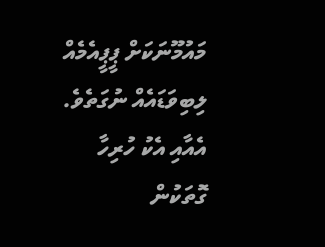މައުމޫނަކަށް ޕީޕީއެމެއް ލިބިވަޑައެއް ނުގަތެވެ. އެއާއި އެކު ހުރިހާ ގޮތަކުން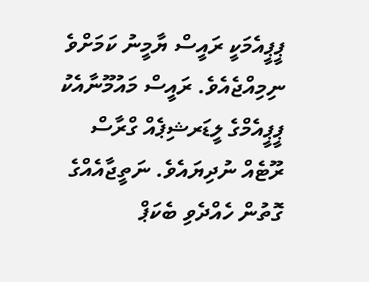ޕީޕީއެމަކީ ރައީސް ޔާމީނު ކަމަށްވެ ނިމިއްޖެއެވެ. ރައީސް މައުމޫނާއެކު ޕީޕީއެމްގެ ލީޑަރޝިޕެއް ގްރާސް ރޫޓެއް ނުދިޔައެވެ. ނަތީޖާއެއްގެ ގޮތުން ހެއްދެވި ބެކަޕް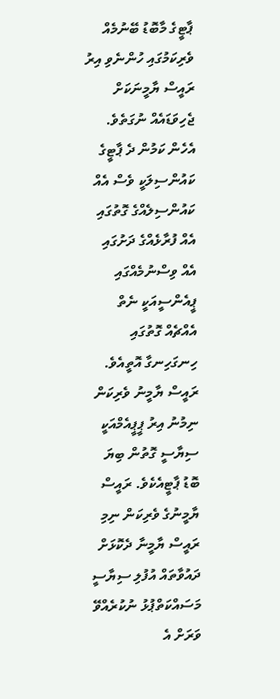ޕާޓީގެ މާބޮޑު ބޭނުމެއް ވެރިކަމުގައި ހުންނެވި އިރު ރައީސް ޔާމީނަކަށް ޖެހިވަޑައެއް ނުގަތެވެ. އެހެން ކަމުން ދެ ޕާޓީގެ ކައުންސިލަކީ ވެސް އެއް ކައުންސިލެއްގެ ގޮތުގައި އެއް ފުރާޅެއްގެ ދަށުގައި އެއް ވިސްނުމެއްގައި ޕީއެންސީއަކީ ނެތް އެއްޗެއް ގޮތުގައި ހިނގަހިނގާ އޮތީއެވެ.
ރައީސް ޔާމީނު ވެރިކަން ނިމުނު އިރު ޕީޕީއެމްއަކީ ސިޔާސީ ގޮތުން ބިޔަ ބޮޑު ޕާޓީއެކެވެ. ރައީސް ޔާމީނުގެ ވެރިކަން ނިމި ރައީސް ޔާމީނާ ދެކޮޅަށް ދައުވާތައް އުފުލި ސިޔާސީ މަސައްކަތްޕުޅު ނުކުރެއްވޭ ވަރަށް އެ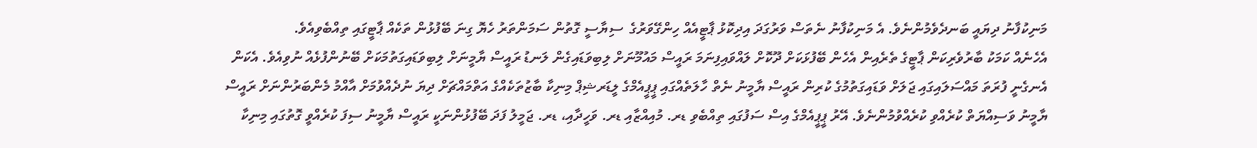މަނިކުފާނު ދިޔައީ ބަނދެވެމުންނެވެ. އެ މަނިކުފާނު ނެތަސް ވަރުގަދަ އިދިކޮޅު ޕާޓީއެއް ހިންގޭވަރުގެ  ސިޔާސީ ގޮތުން ސަމަންތަރު ހެޔޮ ގިނަ ބޭފުޅުން ތަކެއް ޕާޓީގައި ތިއްބެވިއެވެ.
އެހެނެއް ކަމަކު ބާރުވެރިކަން ޕާޓީގެ ތެރެއިން އެހެން ބޭފުޅަކަށް ދޫކޮށް ލައްވައިފިނަމަ ރައީސް މައުމޫނަށް ލިބިވަޑައިގެން ލަނޑު ރައީސް ޔާމީނަށް ލިބިވަޑައިގަތުމަކަށް ބޭނުންފުޅެއް ނުވިއެވެ. އެކަން އެނގެނީ ފުރަތަ މައްސަލައިގައި ޖަލަށް ވަޑައިގަތުމުގެ ކުރިން ރައީސް ޔާމީނު ނެތް ހާލަތެއްގައި ޕީޕީއެމްގެ ލީޑަރޝިޕް މިނިކާ ބާޒުތަކެއްގެ އަތްމައްޗަށް ދިޔަ ނުދެއްވުމަށް އާއްމު މެންބަރުންނަށް ރައީސް ޔާމީނު ވަސިއްޔަތް ކުރެއްވި ކުރެއްވުމުންނެވެ. އޭރު ޕީޕީއެމްގެ އިސް ސަފުގައި ތިއްބެވި ޑރ. މުއިއްޒާއި ޑރ. ވަހީދާއި، ޑރ. ޖަމީލު ފަދަ ބޭފުޅުންނަކީ ރައީސް ޔާމީނު ސިފަ ކުރެއްވީ ގޮތުގައި މިނިކާ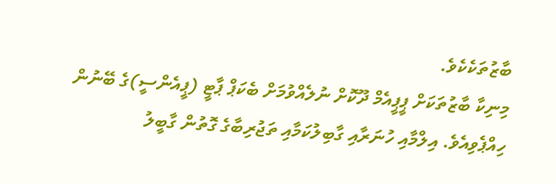ބާޒުތަކެކެވެ.
މިނިކާ ބާޒުތަކަށް ޕީޕީއެމް ދޫކޮށް ނުލެއްވުމަށް ބެކަޕް ޕާޓީ (ޕީއެންސީ)ގެ ބޭނުން ހިއްޕެވިއެވެ. އިލްމާއި ހުނަރާއި ގާބިލުކަމާއި ތަޖުރިބާގެ ގޮތުން ގާބީލު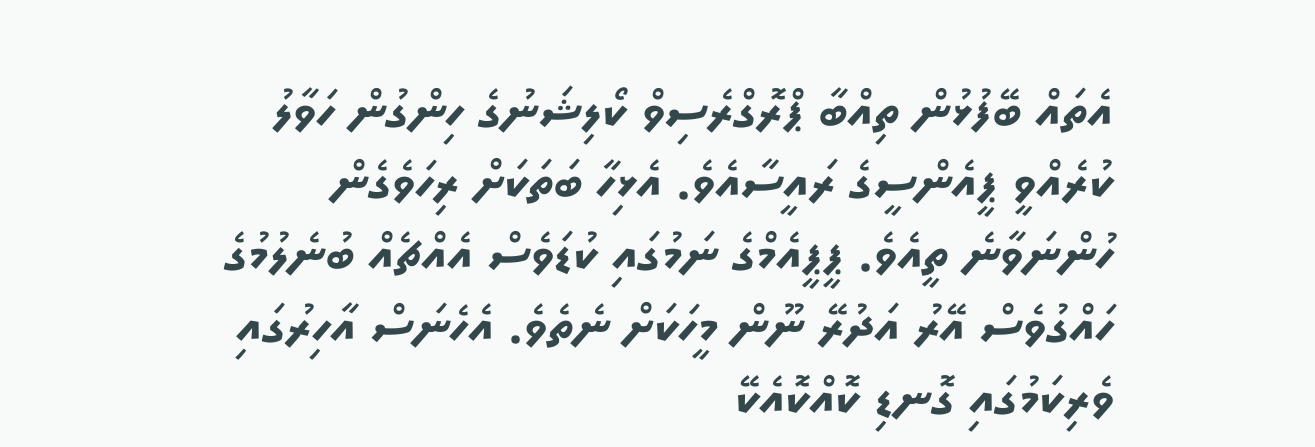އެތައް ބޭފުޅުން ތިއްބާ ޕްރޮގްރެސިވް ކޯލިޝަނުގެ ހިންގުން ހަވާލު ކުރެއްވީ ޕީއެންސީގެ ރައީސާއެވެ. އެޅިހާ ބަތަކަށް ރިހަވެގެން ހުންނަވާނެ ތީއެވެ. ޕީޕީއެމްގެ ނަމުގައި ކުޑަވެސް އެއްޗެއް ބުނެލުމުގެ ހައްގުވެސް އޭރު އަދުރޭ ނޫން މީހަކަށް ނެތެވެ. އެހެނަސް އާހިރުގައި ވެރިކަމުގައި ގޮނޑި ކޮއްކޮއެކޭ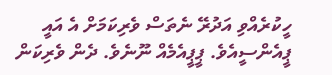ހީކުރެއްވި އަދުރޭ ނެތަސް ވެރިކަމަށް އެ އައީ ޕީއެންސީއެވެ. ޕީޕީއެމެއް ނޫނެވެ. ދެން ވެރިކަން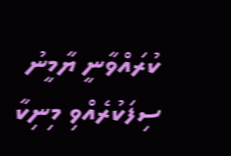ކުރައްވާނީ ޔާމީނު ސިފަކުރެއްވި މިނިކާ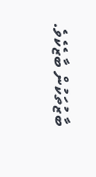ބާޒުތަކުން ބާޒެކެވެ.